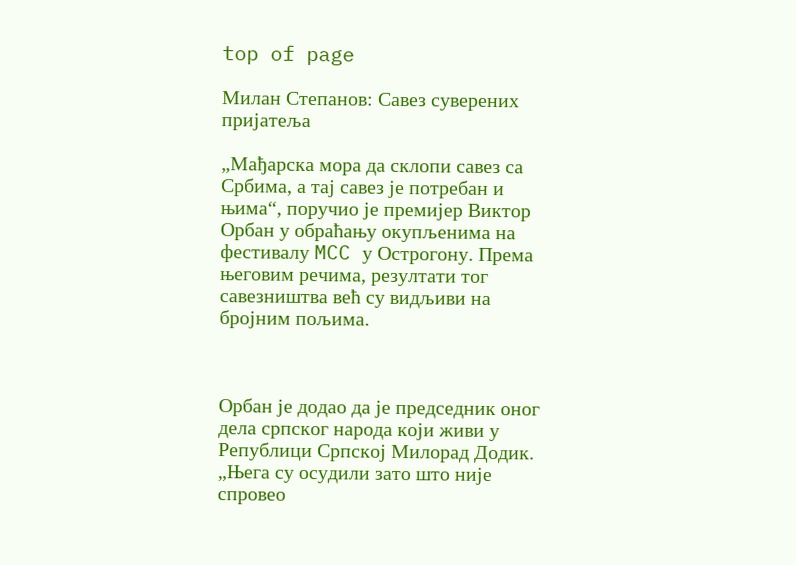top of page

Милан Степанов: Савез суверених пријатеља

„Мађарска мора да склопи савез са Србима, а тај савез је потребан и њима“, поручио је премијер Виктор Орбан у обраћању окупљенима на фестивалу MCC у Острогону. Према његовим речима, резултати тог савезништва већ су видљиви на бројним пољима.



Орбан је додао да је председник оног дела српског народа који живи у Републици Српској Милорад Додик. „Њега су осудили зато што није спровео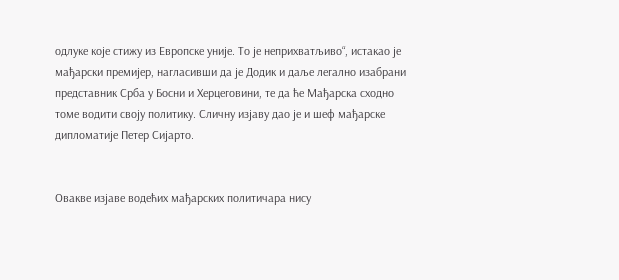одлуке које стижу из Европске уније. То је неприхватљиво“, истакао је мађарски премијер, нагласивши да је Додик и даље легално изабрани представник Срба у Босни и Херцеговини, те да ће Мађарска сходно томе водити своју политику. Сличну изјаву дао је и шеф мађарске дипломатије Петер Сијарто.


Овакве изјаве водећих мађарских политичара нису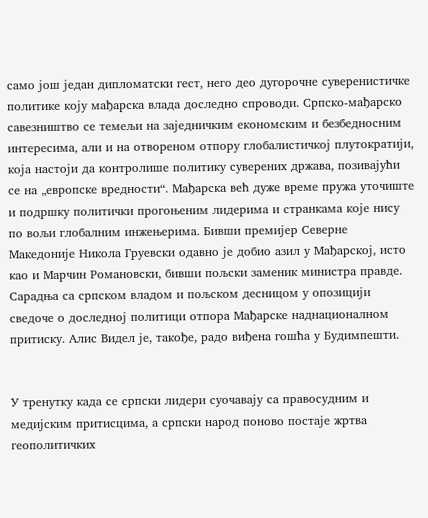само још један дипломатски гест, него део дугорочне суверенистичке политике коју мађарска влада доследно спроводи. Српско-мађарско савезништво се темељи на заједничким економским и безбедносним интересима, али и на отвореном отпору глобалистичкој плутократији, која настоји да контролише политику суверених држава, позивајући се на „европске вредности“. Мађарска већ дуже време пружа уточиште и подршку политички прогоњеним лидерима и странкама које нису по вољи глобалним инжењерима. Бивши премијер Северне Македоније Никола Груевски одавно је добио азил у Мађарској, исто као и Марчин Романовски, бивши пољски заменик министра правде. Сарадња са српском владом и пољском десницом у опозицији сведоче о доследној политици отпора Мађарске наднационалном притиску. Алис Видел је, такође, радо виђена гошћа у Будимпешти.


У тренутку када се српски лидери суочавају са правосудним и медијским притисцима, а српски народ поново постаје жртва геополитичких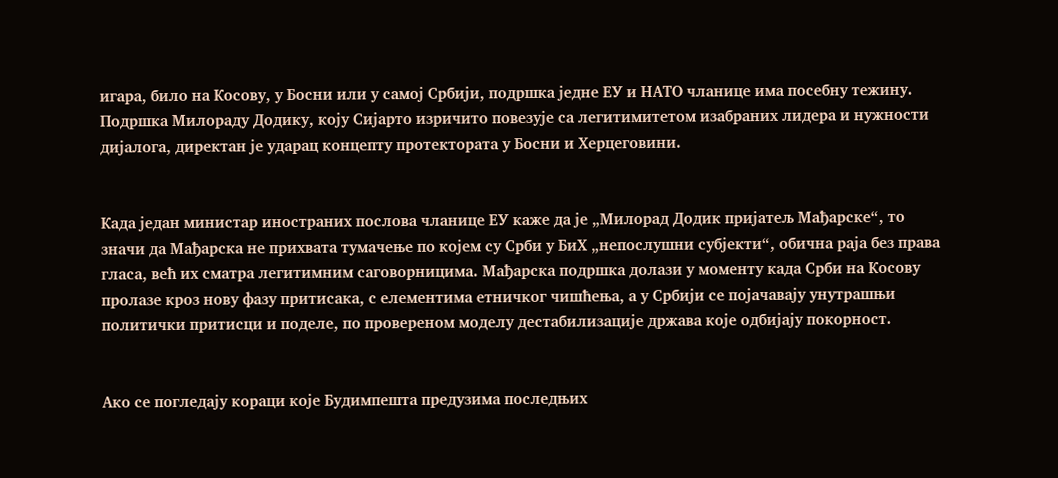игара, било на Косову, у Босни или у самој Србији, подршка једне ЕУ и НАТО чланице има посебну тежину. Подршка Милораду Додику, коју Сијарто изричито повезује са легитимитетом изабраних лидера и нужности дијалога, директан је ударац концепту протектората у Босни и Херцеговини.


Када један министар иностраних послова чланице ЕУ каже да је „Милорад Додик пријатељ Мађарске“, то значи да Мађарска не прихвата тумачење по којем су Срби у БиХ „непослушни субјекти“, обична раја без права гласа, већ их сматра легитимним саговорницима. Мађарска подршка долази у моменту када Срби на Косову пролазе кроз нову фазу притисака, с елементима етничког чишћења, а у Србији се појачавају унутрашњи политички притисци и поделе, по провереном моделу дестабилизације држава које одбијају покорност.


Ако се погледају кораци које Будимпешта предузима последњих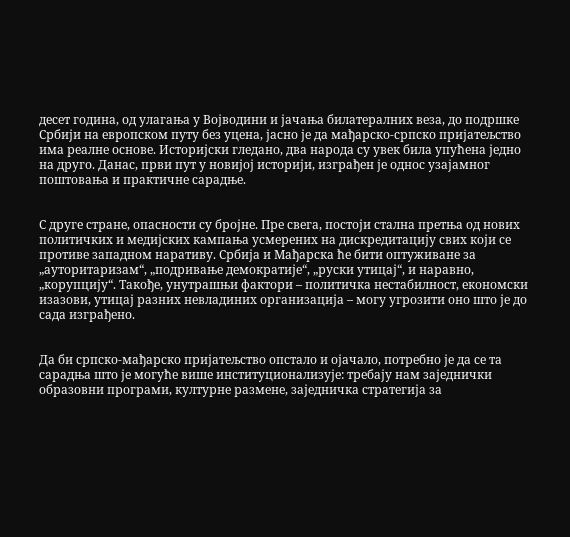десет година, од улагања у Војводини и јачања билатералних веза, до подршке Србији на европском путу без уцена, јасно је да мађарско-српско пријатељство има реалне основе. Историјски гледано, два народа су увек била упућена једно на друго. Данас, први пут у новијој историји, изграђен је однос узајамног поштовања и практичне сарадње.


С друге стране, опасности су бројне. Пре свега, постоји стална претња од нових политичких и медијских кампања усмерених на дискредитацију свих који се противе западном наративу. Србија и Мађарска ће бити оптуживане за „ауторитаризам“, „подривање демократије“, „руски утицај“, и наравно, „корупцију“. Такође, унутрашњи фактори – политичка нестабилност, економски изазови, утицај разних невладиних организација – могу угрозити оно што је до сада изграђено.


Да би српско-мађарско пријатељство опстало и ојачало, потребно је да се та сарадња што је могуће више институционализује: требају нам заједнички образовни програми, културне размене, заједничка стратегија за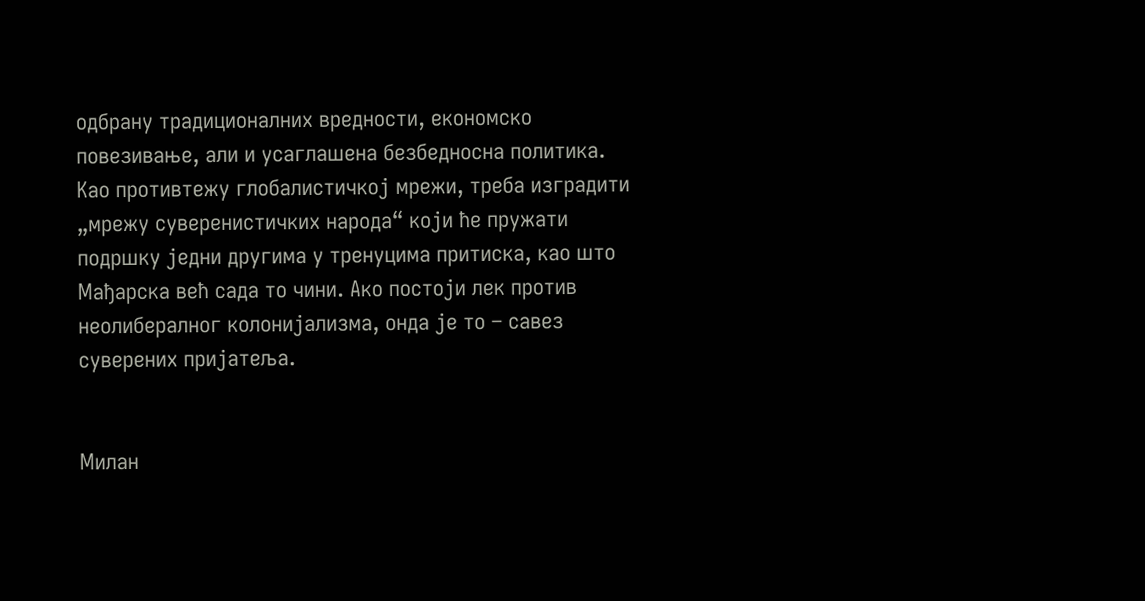одбрану традиционалних вредности, економско повезивање, али и усаглашена безбедносна политика. Као противтежу глобалистичкој мрежи, треба изградити „мрежу суверенистичких народа“ који ће пружати подршку једни другима у тренуцима притиска, као што Мађарска већ сада то чини. Ако постоји лек против неолибералног колонијализма, онда је то – савез суверених пријатеља.


Милан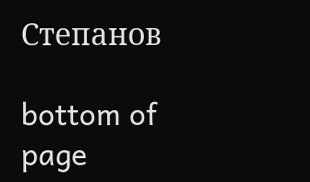Степанов

bottom of page